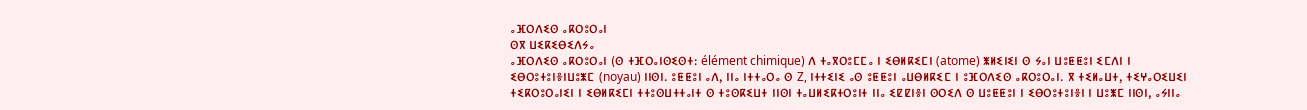ⴰⴼⵔⴷⵉⵙ ⴰⴽⵔⵓⵔⴰⵏ
ⵙⴳ ⵡⵉⴽⵉⴱⵉⴷⵢⴰ
ⴰⴼⵔⴷⵉⵙ ⴰⴽⵔⵓⵔⴰⵏ (ⵙ ⵜⴼⵔⴰⵏⵙⵉⵙⵜ: élément chimique) ⴷ ⵜⴰⴳⵔⵓⵎⵎⴰ ⵏ ⵉⴱⵍⴽⵉⵎⵏ (atome) ⵥⵍⵉⵏⵉⵏ ⵙ ⵢⴰⵏ ⵡⵓⵟⵟⵓⵏ ⵉⵎⴷⵏ ⵏ ⵉⴱⵔⵓⵜⵓⵏⴻⵏⵡⵓⵥⵎ (noyau) ⵏⵏⵙⵏ. ⵓⵟⵟⵓⵏ ⴰⴷ, ⵏⵏⴰ ⵏⵜⵜⴰⵔⴰ ⵙ Z, ⵏⵜⵜⵉⵏⵉ ⴰⵙ ⵓⵟⵟⵓⵏ ⴰⵡⴱⵍⴽⵉⵎ ⵏ ⵓⴼⵔⴷⵉⵙ ⴰⴽⵔⵓⵔⴰⵏ. ⴳ ⵜⵉⵍⴰⵡⵜ, ⵜⵉⵖⴰⵔⵉⵡⵉⵏ ⵜⵉⴽⵔⵓⵔⴰⵏⵉⵏ ⵏ ⵉⴱⵍⴽⵉⵎⵏ ⵜⵜⵓⵙⵡⵜⵜⴰⵏⵜ ⵙ ⵜⵓⵙⴽⵉⵡⵜ ⵏⵏⵙⵏ ⵜⴰⵡⵍⵉⴽⵜⵔⵓⵏⵜ ⵏⵏⴰ ⵉⵇⵇⵏⴻⵏ ⵙⵔⵉⴷ ⵙ ⵡⵓⵟⵟⵓⵏ ⵏ ⵉⴱⵔⵓⵜⵓⵏⴻⵏ ⵏ ⵡⵓⵥⵎ ⵏⵏⵙⵏ, ⴰⵢⵏⵏⴰ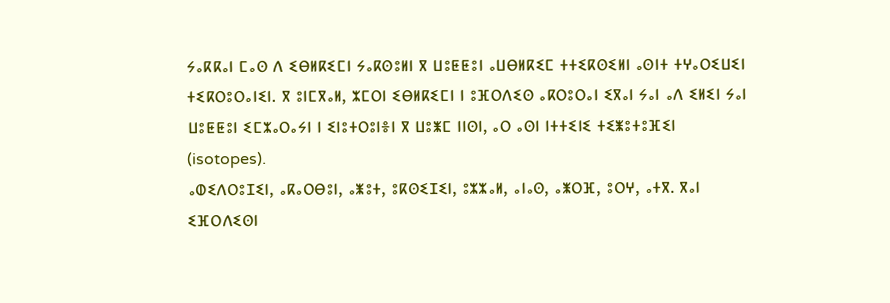ⵢⴰⴽⴽⴰⵏ ⵎⴰⵙ ⴷ ⵉⴱⵍⴽⵉⵎⵏ ⵢⴰⴽⵙⵓⵍⵏ ⴳ ⵡⵓⵟⵟⵓⵏ ⴰⵡⴱⵍⴽⵉⵎ ⵜⵜⵉⴽⵙⵉⵍⵏ ⴰⵙⵏⵜ ⵜⵖⴰⵔⵉⵡⵉⵏ ⵜⵉⴽⵔⵓⵔⴰⵏⵉⵏ. ⴳ ⵓⵏⵎⴳⴰⵍ, ⵣⵎⵔⵏ ⵉⴱⵍⴽⵉⵎⵏ ⵏ ⵓⴼⵔⴷⵉⵙ ⴰⴽⵔⵓⵔⴰⵏ ⵉⴳⴰⵏ ⵢⴰⵏ ⴰⴷ ⵉⵍⵉⵏ ⵢⴰⵏ ⵡⵓⵟⵟⵓⵏ ⵉⵎⵣⴰⵔⴰⵢⵏ ⵏ ⵉⵏⵓⵜⵔⵓⵏⴻⵏ ⴳ ⵡⵓⵥⵎ ⵏⵏⵙⵏ, ⴰⵔ ⴰⵙⵏ ⵏⵜⵜⵉⵏⵉ ⵜⵉⵥⵓⵜⵓⴼⵉⵏ (isotopes).
ⴰⵀⵉⴷⵔⵓⵊⵉⵏ, ⴰⴽⴰⵔⴱⵓⵏ, ⴰⵥⵓⵜ, ⵓⴽⵙⵉⵊⵉⵏ, ⵓⵣⵣⴰⵍ, ⴰⵏⴰⵙ, ⴰⵥⵔⴼ, ⵓⵔⵖ, ⴰⵜⴳ. ⴳⴰⵏ ⵉⴼⵔⴷⵉⵙⵏ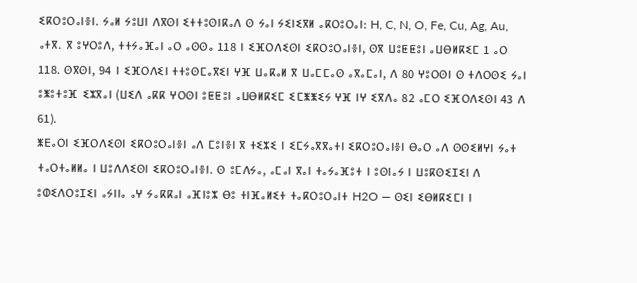ⵉⴽⵔⵓⵔⴰⵏⴻⵏ. ⵢⴰⵍ ⵢⵓⵡⵏ ⴷⴳⵙⵏ ⵉⵜⵜⵓⵙⵏⴽⴰⴷ ⵙ ⵢⴰⵏ ⵢⵉⵏⵉⴳⵍ ⴰⴽⵔⵓⵔⴰⵏ: H, C, N, O, Fe, Cu, Ag, Au, ⴰⵜⴳ. ⴳ ⵓⵖⵔⵓⴷ, ⵜⵜⵢⴰⴼⴰⵏ ⴰⵔ ⴰⵙⵙⴰ 118 ⵏ ⵉⴼⵔⴷⵉⵙⵏ ⵉⴽⵔⵓⵔⴰⵏⴻⵏ, ⵙⴳ ⵡⵓⵟⵟⵓⵏ ⴰⵡⴱⵍⴽⵉⵎ 1 ⴰⵔ 118. ⵙⴳⵙⵏ, 94 ⵏ ⵉⴼⵔⴷⵉⵏ ⵜⵜⵓⵙⵎⴰⴳⵉⵏ ⵖⴼ ⵡⴰⴽⴰⵍ ⴳ ⵡⴰⵎⵎⴰⵙ ⴰⴳⴰⵎⴰⵏ, ⴷ 80 ⵖⵓⵔⵙⵏ ⵙ ⵜⴷⵔⵙⵉ ⵢⴰⵏ ⵓⵥⵓⵜⵓⴼ ⵉⵣⴳⴰⵏ (ⵡⵉⴷ ⴰⴽⴽ ⵖⵔⵙⵏ ⵓⵟⵟⵓⵏ ⴰⵡⴱⵍⴽⵉⵎ ⵉⵎⵥⵥⵉⵢ ⵖⴼ ⵏⵖ ⵉⴳⴷⴰ 82 ⴰⵎⵔ ⵉⴼⵔⴷⵉⵙⵏ 43 ⴷ 61).
ⵥⴹⴰⵔⵏ ⵉⴼⵔⴷⵉⵙⵏ ⵉⴽⵔⵓⵔⴰⵏⴻⵏ ⴰⴷ ⵎⵓⵏⴻⵏ ⴳ ⵜⵉⵣⵉ ⵏ ⵉⵎⵢⴰⴳⴳⴰⵜⵏ ⵉⴽⵔⵓⵔⴰⵏⴻⵏ ⴱⴰⵔ ⴰⴷ ⵙⵙⵉⵍⵖⵏ ⵢⴰⵜ ⵜⴰⵔⵜⴰⵍⵍⴰ ⵏ ⵡⵓⴷⴷⵉⵙⵏ ⵉⴽⵔⵓⵔⴰⵏⴻⵏ. ⵙ ⵓⵎⴷⵢⴰ, ⴰⵎⴰⵏ ⴳⴰⵏ ⵜⴰⵢⴰⴼⵓⵜ ⵏ ⵓⵙⵏⴰⵢ ⵏ ⵡⵓⴽⵙⵉⵊⵉⵏ ⴷ ⵓⵀⵉⴷⵔⵓⵊⵉⵏ ⴰⵢⵏⵏⴰ ⴰⵖ ⵢⴰⴽⴽⴰⵏ ⴰⴼⵏⵓⵣ ⴱⵓ ⵜⵏⴼⴰⵍⵉⵜ ⵜⴰⴽⵔⵓⵔⴰⵏⵜ H2O — ⵙⵉⵏ ⵉⴱⵍⴽⵉⵎⵏ ⵏ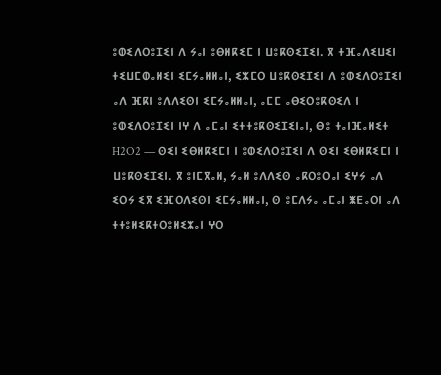ⵓⵀⵉⴷⵔⵓⵊⵉⵏ ⴷ ⵢⴰⵏ ⵓⴱⵍⴽⵉⵎ ⵏ ⵡⵓⴽⵙⵉⵊⵉⵏ. ⴳ ⵜⴼⴰⴷⵉⵡⵉⵏ ⵜⵉⵡⵎⵀⴰⵍⵉⵏ ⵉⵎⵢⴰⵍⵍⴰⵏ, ⵉⵣⵎⵔ ⵡⵓⴽⵙⵉⵊⵉⵏ ⴷ ⵓⵀⵉⴷⵔⵓⵊⵉⵏ ⴰⴷ ⴼⴽⵏ ⵓⴷⴷⵉⵙⵏ ⵉⵎⵢⴰⵍⵍⴰⵏ, ⴰⵎⵎ ⴰⴱⵉⵔⵓⴽⵙⵉⴷ ⵏ ⵓⵀⵉⴷⵔⵓⵊⵉⵏ ⵏⵖ ⴷ ⴰⵎⴰⵏ ⵉⵜⵜⵓⴽⵙⵉⵊⵉⵏⴰⵏ, ⴱⵓ ⵜⴰⵏⴼⴰⵍⵉⵜ H2O2 — ⵙⵉⵏ ⵉⴱⵍⴽⵉⵎⵏ ⵏ ⵓⵀⵉⴷⵔⵓⵊⵉⵏ ⴷ ⵙⵉⵏ ⵉⴱⵍⴽⵉⵎⵏ ⵏ ⵡⵓⴽⵙⵉⵊⵉⵏ. ⴳ ⵓⵏⵎⴳⴰⵍ, ⵢⴰⵍ ⵓⴷⴷⵉⵙ ⴰⴽⵔⵓⵔⴰⵏ ⵉⵖⵢ ⴰⴷ ⵉⵔⵢ ⵉⴳ ⵉⴼⵔⴷⵉⵙⵏ ⵉⵎⵢⴰⵍⵍⴰⵏ, ⵙ ⵓⵎⴷⵢⴰ ⴰⵎⴰⵏ ⵥⴹⴰⵔⵏ ⴰⴷ ⵜⵜⵓⵍⵉⴽⵜⵔⵓⵍⵉⵣⴰⵏ ⵖⵔ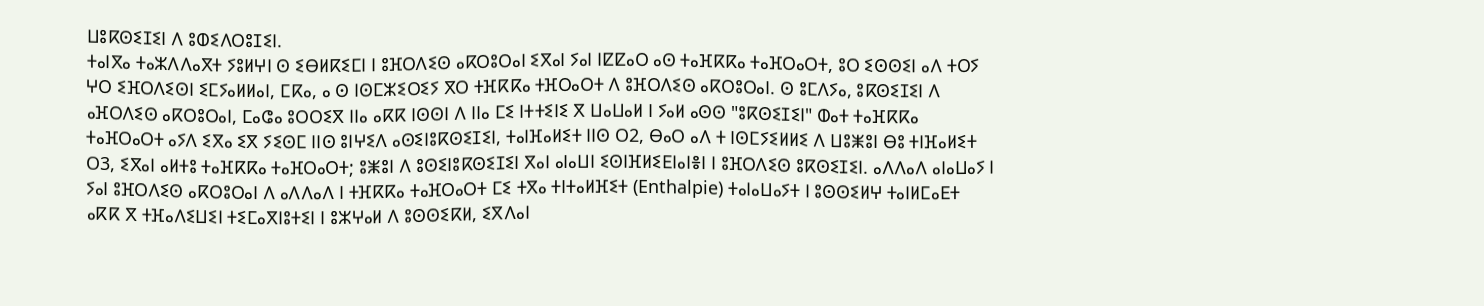ⵡⵓⴽⵙⵉⵊⵉⵏ ⴷ ⵓⵀⵉⴷⵔⵓⵊⵉⵏ.
ⵜⴰⵏⴳⴰ ⵜⴰⵣⴷⴷⴰⴳⵜ ⵢⵓⵍⵖⵏ ⵙ ⵉⴱⵍⴽⵉⵎⵏ ⵏ ⵓⴼⵔⴷⵉⵙ ⴰⴽⵔⵓⵔⴰⵏ ⵉⴳⴰⵏ ⵢⴰⵏ ⵏⵇⵇⴰⵔ ⴰⵙ ⵜⴰⴼⴽⴽⴰ ⵜⴰⴼⵔⴰⵔⵜ, ⵓⵔ ⵉⵙⵙⵉⵏ ⴰⴷ ⵜⵔⵢ ⵖⵔ ⵉⴼⵔⴷⵉⵙⵏ ⵉⵎⵢⴰⵍⵍⴰⵏ, ⵎⴽⴰ, ⴰ ⵙ ⵏⵙⵎⵣⵉⵔⵉⵢ ⴳⵔ ⵜⴼⴽⴽⴰ ⵜⴼⵔⴰⵔⵜ ⴷ ⵓⴼⵔⴷⵉⵙ ⴰⴽⵔⵓⵔⴰⵏ. ⵙ ⵓⵎⴷⵢⴰ, ⵓⴽⵙⵉⵊⵉⵏ ⴷ ⴰⴼⵔⴷⵉⵙ ⴰⴽⵔⵓⵔⴰⵏ, ⵎⴰⵛⴰ ⵓⵔⵔⵉⴳ ⵏⵏⴰ ⴰⴽⴽ ⵏⵙⵙⵏ ⴷ ⵏⵏⴰ ⵎⵉ ⵏⵜⵜⵉⵏⵉ ⴳ ⵡⴰⵡⴰⵍ ⵏ ⵢⴰⵍ ⴰⵙⵙ "ⵓⴽⵙⵉⵊⵉⵏ" ⵀⴰⵜ ⵜⴰⴼⴽⴽⴰ ⵜⴰⴼⵔⴰⵔⵜ ⴰⵢⴷ ⵉⴳⴰ ⵉⴳ ⵢⵉⵙⵎ ⵏⵏⵙ ⵓⵏⵖⵉⴷ ⴰⵙⵉⵏⵓⴽⵙⵉⵊⵉⵏ, ⵜⴰⵏⴼⴰⵍⵉⵜ ⵏⵏⵙ O2, ⴱⴰⵔ ⴰⴷ ⵜ ⵏⵙⵎⵢⵉⵍⵍⵉ ⴷ ⵡⵓⵥⵓⵏ ⴱⵓ ⵜⵏⴼⴰⵍⵉⵜ O3, ⵉⴳⴰⵏ ⴰⵍⵜⵓ ⵜⴰⴼⴽⴽⴰ ⵜⴰⴼⵔⴰⵔⵜ; ⵓⵥⵓⵏ ⴷ ⵓⵙⵉⵏⵓⴽⵙⵉⵊⵉⵏ ⴳⴰⵏ ⴰⵏⴰⵡⵏ ⵉⵙⵏⴼⵍⵉⴹⵏⴰⵏⴻⵏ ⵏ ⵓⴼⵔⴷⵉⵙ ⵓⴽⵙⵉⵊⵉⵏ. ⴰⴷⴷⴰⴷ ⴰⵏⴰⵡⴰⵢ ⵏ ⵢⴰⵏ ⵓⴼⵔⴷⵉⵙ ⴰⴽⵔⵓⵔⴰⵏ ⴷ ⴰⴷⴷⴰⴷ ⵏ ⵜⴼⴽⴽⴰ ⵜⴰⴼⵔⴰⵔⵜ ⵎⵉ ⵜⴳⴰ ⵜⵏⵜⴰⵍⴼⵉⵜ (Enthalpie) ⵜⴰⵏⴰⵡⴰⵢⵜ ⵏ ⵓⵙⵙⵉⵍⵖ ⵜⴰⵏⵍⵎⴰⴹⵜ ⴰⴽⴽ ⴳ ⵜⴼⴰⴷⵉⵡⵉⵏ ⵜⵉⵎⴰⴳⵏⵓⵜⵉⵏ ⵏ ⵓⵣⵖⴰⵍ ⴷ ⵓⵙⵙⵉⴽⵍ, ⵉⴳⴷⴰⵏ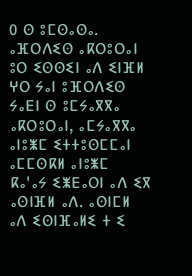0 ⵙ ⵓⵎⵙⴰⵙⴰ.
ⴰⴼⵔⴷⵉⵙ ⴰⴽⵔⵓⵔⴰⵏ ⵓⵔ ⵉⵙⵙⵉⵏ ⴰⴷ ⵉⵏⴼⵍ ⵖⵔ ⵢⴰⵏ ⵓⴼⵔⴷⵉⵙ ⵢⴰⴹⵏ ⵙ ⵓⵎⵢⴰⴳⴳⴰ ⴰⴽⵔⵓⵔⴰⵏ, ⴰⵎⵢⴰⴳⴳⴰ ⴰⵏⵓⵥⵎ ⵉⵜⵜⵓⵙⵎⵎⴰⵏ ⴰⵎⵎⵙⴽⵍ ⴰⵏⵓⵥⵎ ⴽⴰ'ⴰⵢ ⵉⵥⴹⴰⵔⵏ ⴰⴷ ⵉⴳ ⴰⵙⵏⴼⵍ ⴰⴷ. ⴰⵙⵏⵎⵍ ⴰⴷ ⵉⵙⵏⴼⴰⵍⵉ ⵜ ⵉ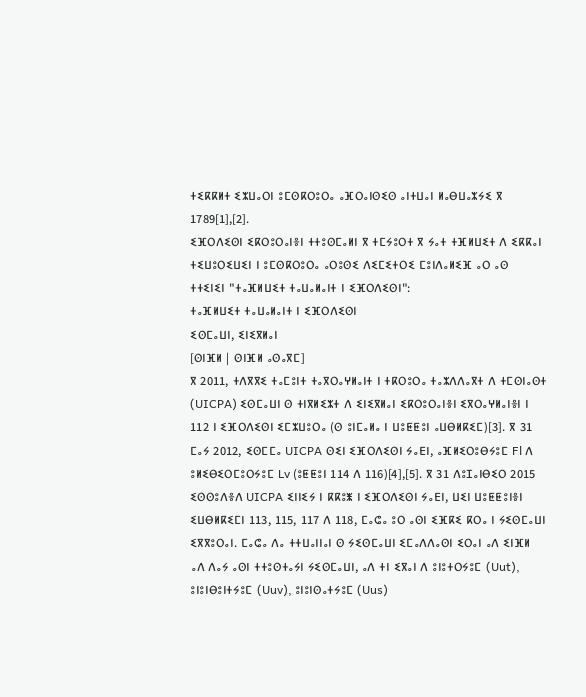ⵜⵉⴽⴽⵍⵜ ⵉⵣⵡⴰⵔⵏ ⵓⵎⵙⴽⵔⵓⵔⴰ ⴰⴼⵔⴰⵏⵙⵉⵙ ⴰⵏⵜⵡⴰⵏ ⵍⴰⴱⵡⴰⵣⵢⵉ ⴳ 1789[1],[2].
ⵉⴼⵔⴷⵉⵙⵏ ⵉⴽⵔⵓⵔⴰⵏⴻⵏ ⵜⵜⵓⵙⵎⴰⵍⵏ ⴳ ⵜⵎⵢⵓⵔⵜ ⴳ ⵢⴰⵜ ⵜⴼⵍⵡⵉⵜ ⴷ ⵉⴽⴽⴰⵏ ⵜⵉⵡⵓⵔⵉⵡⵉⵏ ⵏ ⵓⵎⵙⴽⵔⵓⵔⴰ ⴰⵔⵓⵙⵉ ⴷⵉⵎⵉⵜⵔⵉ ⵎⵓⵏⴷⴰⵍⵉⴼ ⴰⵔ ⴰⵙ ⵜⵜⵉⵏⵉⵏ "ⵜⴰⴼⵍⵡⵉⵜ ⵜⴰⵡⴰⵍⴰⵏⵜ ⵏ ⵉⴼⵔⴷⵉⵙⵏ":
ⵜⴰⴼⵍⵡⵉⵜ ⵜⴰⵡⴰⵍⴰⵏⵜ ⵏ ⵉⴼⵔⴷⵉⵙⵏ
ⵉⵙⵎⴰⵡⵏ, ⵉⵏⵉⴳⵍⴰⵏ
[ⵙⵏⴼⵍ | ⵙⵏⴼⵍ ⴰⵙⴰⴳⵎ]
ⴳ 2011, ⵜⴷⴳⴳⵉ ⵜⴰⵎⵓⵏⵜ ⵜⴰⴳⵔⴰⵖⵍⴰⵏⵜ ⵏ ⵜⴽⵔⵓⵔⴰ ⵜⴰⵣⴷⴷⴰⴳⵜ ⴷ ⵜⵎⵙⵏⴰⵙⵜ (UICPA) ⵉⵙⵎⴰⵡⵏ ⵙ ⵜⵏⴳⵍⵉⵣⵜ ⴷ ⵉⵏⵉⴳⵍⴰⵏ ⵉⴽⵔⵓⵔⴰⵏⴻⵏ ⵉⴳⵔⴰⵖⵍⴰⵏⴻⵏ ⵏ 112 ⵏ ⵉⴼⵔⴷⵉⵙⵏ ⵉⵎⵣⵡⵓⵔⴰ (ⵙ ⵓⵏⵎⴰⵍⴰ ⵏ ⵡⵓⵟⵟⵓⵏ ⴰⵡⴱⵍⴽⵉⵎ)[3]. ⴳ 31 ⵎⴰⵢ 2012, ⵉⵙⵎⵎⴰ UICPA ⵙⵉⵏ ⵉⴼⵔⴷⵉⵙⵏ ⵢⴰⴹⵏ, ⴰⴼⵍⵉⵔⵓⴱⵢⵓⵎ Fl ⴷ ⵓⵍⵉⴱⵉⵔⵎⵓⵔⵢⵓⵎ Lv (ⵓⵟⵟⵓⵏ 114 ⴷ 116)[4],[5]. ⴳ 31 ⴷⵓⵊⴰⵏⴱⵉⵔ 2015 ⵉⵙⵙⵓⴷⴻⴷ UICPA ⵉⵏⵏⵉⵢ ⵏ ⴽⴽⵓⵥ ⵏ ⵉⴼⵔⴷⵉⵙⵏ ⵢⴰⴹⵏ, ⵡⵉⵏ ⵡⵓⵟⵟⵓⵏⴻⵏ ⵉⵡⴱⵍⴽⵉⵎⵏ 113, 115, 117 ⴷ 118, ⵎⴰⵛⴰ ⵓⵔ ⴰⵙⵏ ⵉⴼⴽⵉ ⴽⵔⴰ ⵏ ⵢⵉⵙⵎⴰⵡⵏ ⵉⴳⴳⵓⵔⴰⵏ. ⵎⴰⵛⴰ ⴷⴰ ⵜⵜⵡⴰⵏⵏⴰⵏ ⵙ ⵢⵉⵙⵎⴰⵡⵏ ⵉⵎⴰⴷⴷⴰⵙⵏ ⵉⵔⴰⵏ ⴰⴷ ⵉⵏⴼⵍ ⴰⴷ ⴷⴰⵢ ⴰⵙⵏ ⵜⵜⵓⵙⵜⴰⵢⵏ ⵢⵉⵙⵎⴰⵡⵏ, ⴰⴷ ⵜⵏ ⵉⴳⴰⵏ ⴷ ⵓⵏⵓⵜⵔⵢⵓⵎ (Uut), ⵓⵏⵓⵏⴱⵓⵏⵜⵢⵓⵎ (Uuv), ⵓⵏⵓⵏⵙⴰⵜⵢⵓⵎ (Uus)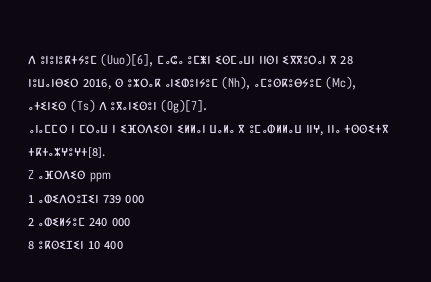ⴷ ⵓⵏⵓⵏⵓⴽⵜⵢⵓⵎ (Uuo)[6], ⵎⴰⵛⴰ ⵓⵎⵥⵏ ⵉⵙⵎⴰⵡⵏ ⵏⵏⵙⵏ ⵉⴳⴳⵓⵔⴰⵏ ⴳ 28 ⵏⵓⵡⴰⵏⴱⵉⵔ 2016, ⵙ ⵓⵣⵔⴰⴽ ⴰⵏⵉⵀⵓⵏⵢⵓⵎ (Nh), ⴰⵎⵓⵙⴽⵓⴱⵢⵓⵎ (Mc), ⴰⵜⵉⵏⵉⵙ (Ts) ⴷ ⵓⴳⴰⵏⵉⵙⵓⵏ (Og)[7].
ⴰⵏⴰⵎⵎⵔ ⵏ ⵎⵔⴰⵡ ⵏ ⵉⴼⵔⴷⵉⵙⵏ ⵉⵍⵍⴰⵏ ⵡⴰⵍⴰ ⴳ ⵓⵎⴰⵀⵍⵍⴰⵡ ⵏⵏⵖ, ⵏⵏⴰ ⵜⵙⵙⵉⵜⴳ ⵜⴽⵜⴰⵣⵖⵓⵖⵜ[8].
Z ⴰⴼⵔⴷⵉⵙ ppm
1 ⴰⵀⵉⴷⵔⵓⵊⵉⵏ 739 000
2 ⴰⵀⵉⵍⵢⵓⵎ 240 000
8 ⵓⴽⵙⵉⵊⵉⵏ 10 400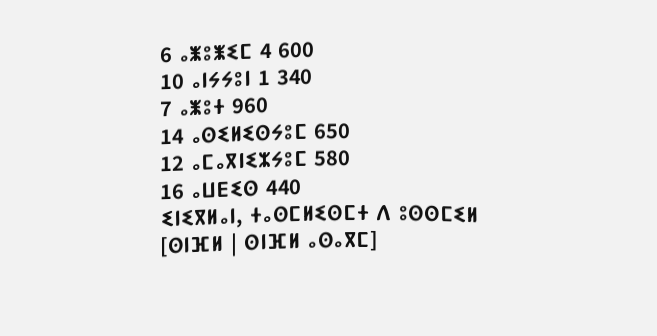6 ⴰⵥⵓⵥⵉⵎ 4 600
10 ⴰⵏⵢⵢⵓⵏ 1 340
7 ⴰⵥⵓⵜ 960
14 ⴰⵙⵉⵍⵉⵙⵢⵓⵎ 650
12 ⴰⵎⴰⴳⵏⵉⵣⵢⵓⵎ 580
16 ⴰⵡⴹⵉⵙ 440
ⵉⵏⵉⴳⵍⴰⵏ, ⵜⴰⵙⵎⵍⵉⵙⵎⵜ ⴷ ⵓⵙⵙⵎⵉⵍ
[ⵙⵏⴼⵍ | ⵙⵏⴼⵍ ⴰⵙⴰⴳⵎ]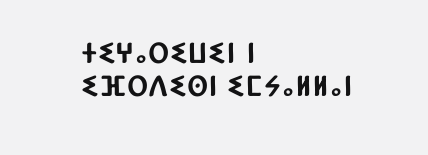ⵜⵉⵖⴰⵔⵉⵡⵉⵏ ⵏ ⵉⴼⵔⴷⵉⵙⵏ ⵉⵎⵢⴰⵍⵍⴰⵏ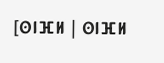[ⵙⵏⴼⵍ | ⵙⵏⴼⵍ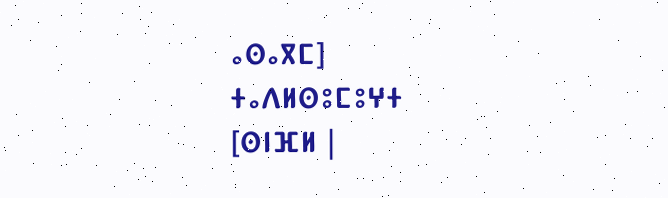ⴰⵙⴰⴳⵎ]
ⵜⴰⴷⵍⵙⵓⵎⵓⵖⵜ
[ⵙⵏⴼⵍ |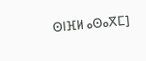ⵙⵏⴼⵍ ⴰⵙⴰⴳⵎ]